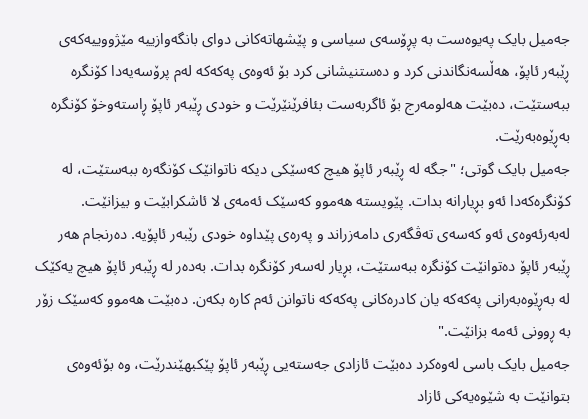جەمیل بایک پەیوەست بە پڕۆسەی سیاسی و پێشهاتەکانی دوای بانگەوازییە مێژووییەکەی ڕێبەر ئاپۆ، هەڵسەنگاندنی کرد و دەستنیشانی کرد بۆ ئەوەی پەکەکە لەم پرۆسەیەدا کۆنگرە ببەستێت، دەبێت هەلومەرج بۆ ئاگربەست بئافرێنێرێت و خودی ڕێبەر ئاپۆ ڕاستەوخۆ کۆنگرە بەڕێوەبەرێت.
جەمیل بایک گوتی؛ "جگە لە ڕێبەر ئاپۆ هیچ کەسێکی دیکە ناتوانێک کۆنگەرە ببەستێت، لە کۆنگرەکەدا ئەو بڕیارانە بدات. پێویستە هەموو کەسێک ئەمەی لا ئاشکرابێت و بیزانێت. لەبەرئەوەی ئەو کەسەی تەڤگەری دامەزراند و پەرەی پێداوە خودی رێبەر ئاپۆیە. دەرنجام هەر ڕێبەر ئاپۆ دەتوانێت کۆنگرە ببەستێت، بڕیار لەسەر کۆنگرە بدات. بەدەر لە ڕێبەر ئاپۆ هیچ یەکێک لە بەڕێوەبەرانی پەکەکە یان کادرەکانی پەکەکە ناتوانن ئەم کارە بکەن. دەبێت هەموو کەسێک زۆر بە ڕوونی ئەمە بزانێت."
جەمیل بایک باسی لەوەکرد دەبێت ئازادی جەستەیی ڕێبەر ئاپۆ پێکبهێندرێت، وە بۆئەوەی بتوانێت بە شێوەیەکی ئازاد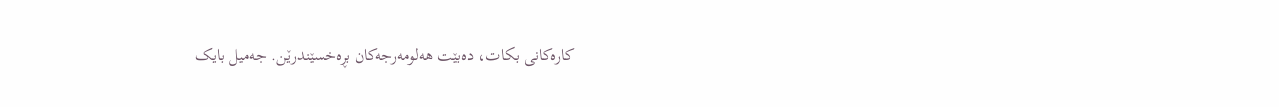کارەکانی بکات، دەبێت هەلومەرجەکان بڕەخسێندرێن. جەمیل بایک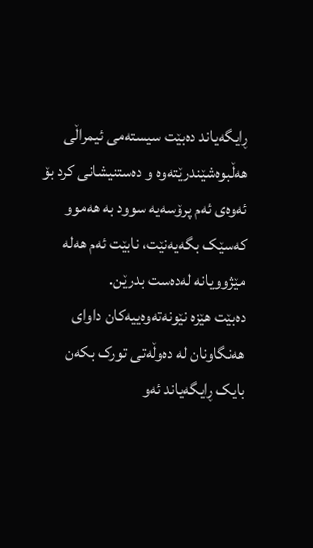ڕایگەیاند دەبێت سیستەمی ئیمراڵی هەڵبوەشێندرێتەوە و دەستنیشانی کرد بۆ ئەوەی ئەم پرۆسەیە سوود بە هەموو کەسێک بگەیەنێت، نابێت ئەم هەلە مێژوویانە لەدەست بدرێن.
دەبێت هێزە نێونەتەوەییەکان داوای هەنگاونان لە دەوڵەتی تورک بکەن
بایک ڕایگەیاند ئەو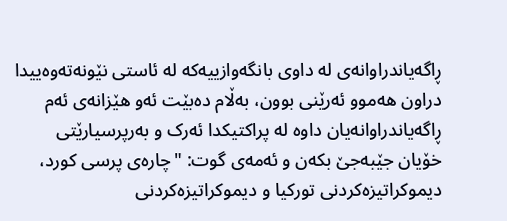ڕاگەیاندراوانەی لە داوی بانگەوازییەکە لە ئاستی نێونەتەوەییدا دراون هەموو ئەرێنی بوون، بەڵام دەبێت ئەو هێزانەی ئەم ڕاگەیاندراوانەیان داوە لە پراکتیکدا ئەرک و بەرپرسیارێتی خۆیان جێبەجێ بکەن و ئەمەی گوت: "چارەی پرسی کورد، دیموکراتیزەکردنی تورکیا و دیموکراتیزەکردنی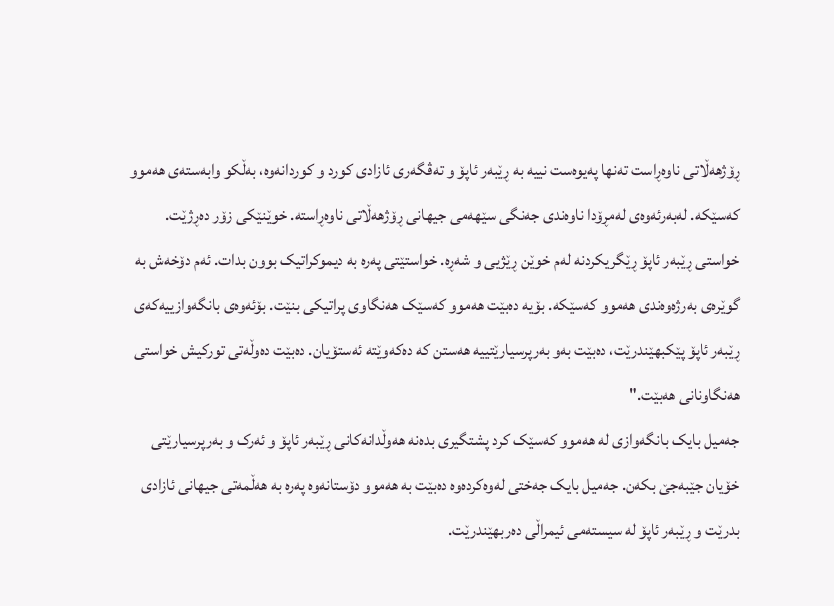ڕۆژهەڵاتی ناوەڕاست تەنها پەیوەست نییە بە ڕێبەر ئاپۆ و تەڤگەری ئازادی کورد و کوردانەوە، بەڵکو وابەستەی هەموو کەسێکە. لەبەرئەوەی لەمڕۆدا ناوەندی جەنگی سێهەمی جیهانی ڕۆژهەڵاتی ناوەڕاستە. خوێنێکی زۆر دەڕژێت. خواستی ڕێبەر ئاپۆ ڕێگریکردنە لەم خوێن ڕێژیی و شەڕە. خواستێتی پەرە بە دیموکراتیک بوون بدات. ئەم دۆخەش بە گوێرەی بەرژەوەندی هەموو کەسێکە. بۆیە دەبێت هەموو کەسێک هەنگاوی پراتیکی بنێت. بۆئەوەی بانگەوازییەکەی ڕێبەر ئاپۆ پێکبهێندرێت، دەبێت بەو بەرپرسیارێتییە هەستن کە دەکەوێتە ئەستۆیان. دەبێت دەوڵەتی تورکیش خواستی هەنگاونانی هەبێت."
جەمیل بایک بانگەوازی لە هەموو کەسێک کرد پشتگیری بدەنە هەوڵدانەکانی ڕێبەر ئاپۆ و ئەرک و بەرپرسیارێتی خۆیان جێبەجێ بکەن. جەمیل بایک جەختی لەوەکردەوە دەبێت بە هەموو دۆستانەوە پەرە بە هەڵمەتی جیهانی ئازادی بدرێت و ڕێبەر ئاپۆ لە سیستەمی ئیمراڵی دەربهێندرێت.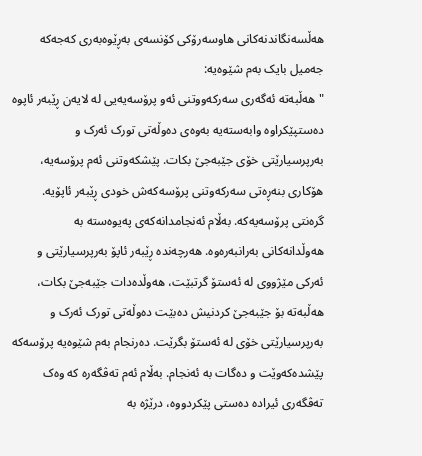هەڵسەنگاندنەکانی هاوسەرۆکی کۆنسەی بەڕێوەبەری کەجەکە جەمیل بایک بەم شێوەیە:
"هەڵبەتە ئەگەری سەرکەووتنی ئەو پرۆسەیەیی لە لایەن ڕێبەر ئاپوە دەستپێکراوە وابەستەیە بەوەی دەوڵەتی تورک ئەرک و بەرپرسیارێتی خۆی جێبەجێ بکات. پێشکەوتنی ئەم پرۆسەیە، هۆکاری بنەڕەتی سەرکەوتنی پرۆسەکەش خودی ڕێبەر ئاپۆیە. گرەنتی پرۆسەیەکە. بەڵام ئەنجامدانەکەی پەیوەستە بە هەوڵدانەکانی بەرانبەرەوە. هەرچەندە ڕێبەر ئاپۆ بەرپرسیارێتی و ئەرکی مێژووی لە ئەستۆ گرتبێت، هەوڵدەدات جێبەجێ بکات، هەڵبەتە بۆ جێبەجێ کردنیش دەبێت دەوڵەتی تورک ئەرک و بەرپرسیارێتی خۆی لە ئەستۆ بگرێت. دەرنجام بەم شێوەیە پرۆسەکە پێشدەکەوێت و دەگات بە ئەنجام. بەڵام ئەم تەڤگەرە کە وەک تەڤگەری ئیرادە دەستی پێکردووە، درێژە بە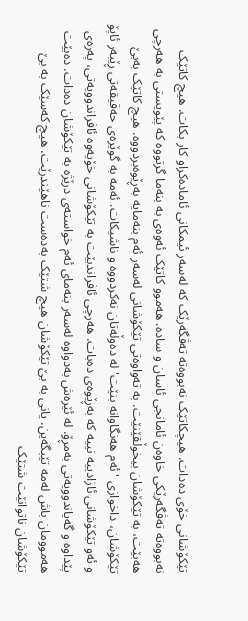تێکۆشانی خۆی دەدات. هیچکاتێک نەبووەتە تەڤگەرێک کە لەسەر ئیمکانی ئامادەکراو کار بکات. هیچ کاتێک نەبووەتە تەڤگەرێکی خاوەن ئامانجی ئاسان و سادە. هەموو کاتێک ئەوەی بە بنەما گرتووە کە پێویستی بە هەرچی هەبێت، بە تێکۆشان بیخوڵقێنێت. بە تەواوەتی تێکۆشانی لەسەر ئەم بنەمایە بەڕێوەبردووە. هیچ کاتێک بەبێ تێکۆشان، داخوازی 'ئەم هەنگاوانە بنێت' لە دەوڵەتان نەکردووە و ناشیکات. ئەمە بە گوێرەی حەقیقەتی ڕێبەر ئاپۆ و ئەو تێکۆشانی ئازادییە نییە کە بەڕێوەی دەبات. هەرچی ئافراندبێت بە تێکۆشانی خۆیەوە ئافراندوویەتی، پەرەی پێداوە و گەیاندوویەتی بەمڕۆ. لە ئێرەش بەدواوە لەسەر بنەمای ئەم خواستەی درێژە بە تێکۆشان دەدات. دەبێت هەموومان باش لەمە تێبگەین. یانی بە بێ تێکۆشان هیچ شتێک بەدەست ناهێندرێت. هیچ کەسێک بە بێ تێکۆشان ناتوانێت شتێک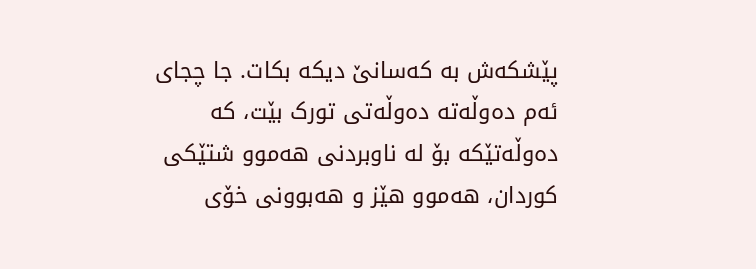پێشکەش بە کەسانێ دیکە بکات. جا چجای ئەم دەوڵەتە دەوڵەتی تورک بێت، کە دەوڵەتێکە بۆ لە ناوبردنی هەموو شتێکی کوردان، هەموو هێز و هەبوونی خۆی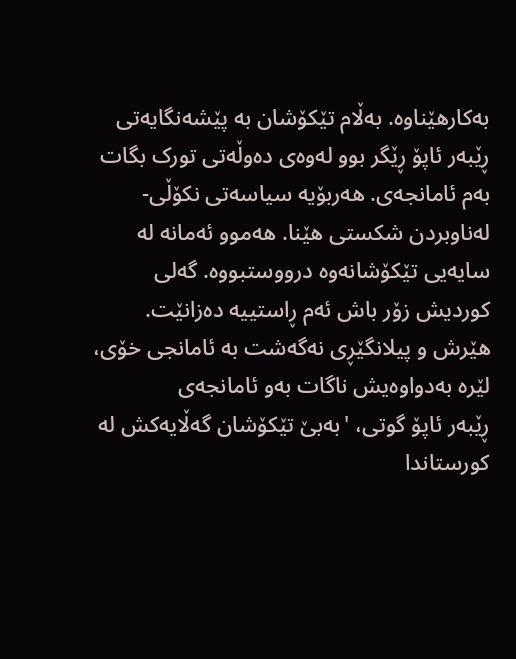بەکارهێناوە. بەڵام تێکۆشان بە پێشەنگایەتی ڕێبەر ئاپۆ ڕێگر بوو لەوەی دەوڵەتی تورک بگات بەم ئامانجەی. هەربۆیە سیاسەتی نکۆڵی-لەناوبردن شکستی هێنا. هەموو ئەمانە لە سایەیی تێکۆشانەوە درووستبووە. گەلی کوردیش زۆر باش ئەم ڕاستییە دەزانێت.
هێرش و پیلانگێڕی نەگەشت بە ئامانجی خۆی، لێرە بەدواوەیش ناگات بەو ئامانجەی
ڕێبەر ئاپۆ گوتی، 'بەبێ تێکۆشان گەڵایەکش لە کورستاندا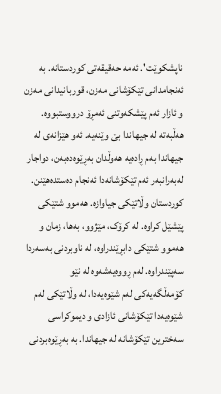ناپشکوێت'. ئەمە حەقیقەتی کوردستانە. بە ئەنجامدانی تێکۆشانی مەزن، قوربانیدانی مەزن و ئازار ئەم پێشکەوتنی ئەمڕۆ درووستبووە. هەڵبەتە لە جیهاندا بێ وێنەیە. ئەو هێزانەی لە جیهاندا بەم ڕادەیە هەوڵدان بەڕێوەدەبەن، دواجار لەبەرانبەر ئەم تێکۆشانەدا ئەنجام دەستدەهێنن. کوردستان وڵاتێکی جیاوازە. هەموو شتێکی پێشێل کراوە. لە کرۆک، مێژوو، بەها، زمان و هەموو شتێکی دابڕێندراوە، لە ناوبردنی بەسەردا سەپێندراوە. لەم ڕووەیەشەوە لە نێو کۆمەڵگەیەکی لەم شێوەیەدا، لە وڵاتێکی لەم شێوەیەدا تێکۆشانی ئازادی و دیموکراسی سەخترین تێکۆشانە لە جیهاندا. بە بەڕێوەبردنی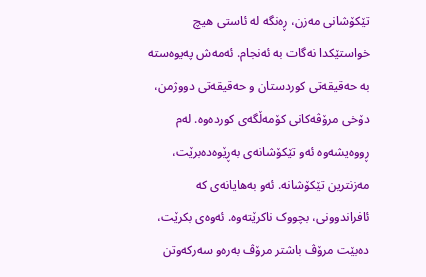تێکۆشانی مەزن، ڕەنگە لە ئاستی هیچ خواستێکدا نەگات بە ئەنجام. ئەمەش پەیوەستە بە حەقیقەتی کوردستان و حەقیقەتی دووژمن، دۆخی مرۆڤەکانی کۆمەڵگەی کوردەوە. لەم ڕووەیشەوە ئەو تێکۆشانەی بەڕێوەدەبرێت، مەزنترین تێکۆشانە. ئەو بەهایانەی کە ئافراندوونی، بچووک ناکرێتەوە. ئەوەی بکرێت، دەبێت مرۆڤ باشتر مرۆڤ بەرەو سەرکەوتن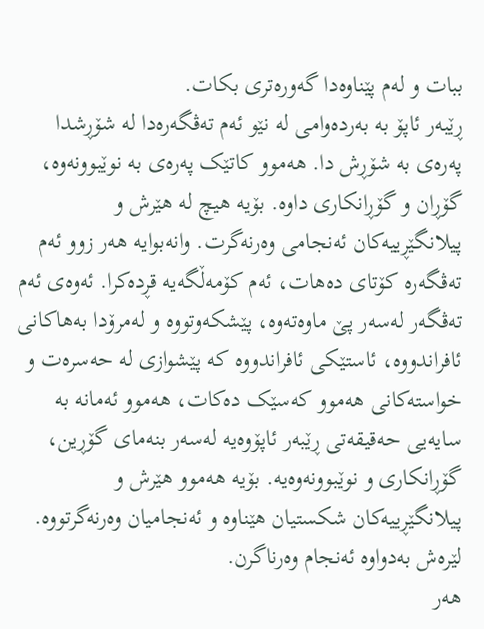ببات و لەم پێناوەدا گەورەتری بکات.
ڕێبەر ئاپۆ بە بەردەوامی لە نێو ئەم تەڤگەرەدا لە شۆڕشدا پەرەی بە شۆڕش دا. هەموو کاتێک پەرەی بە نوێبوونەوە، گۆڕان و گۆڕانکاری داوە. بۆیە هیچ لە هێرش و پیلانگێڕییەکان ئەنجامی وەرنەگرت. وانەبوایە هەر زوو ئەم تەڤگەرە کۆتای دەهات، ئەم کۆمەڵگەیە قڕدەکرا. ئەوەی ئەم تەڤگەر لەسەر پێ ماوەتەوە، پێشکەوتووە و لەمرۆدا بەهاکانی ئافراندووە، ئاستێکی ئافراندووە کە پێشوازی لە حەسرەت و خواستەکانی هەموو کەسێک دەکات، هەموو ئەمانە بە سایەیی حەقیقەتی ڕێبەر ئاپۆوەیە لەسەر بنەمای گۆڕین، گۆڕانکاری و نوێبوونەوەیە. بۆیە هەموو هێرش و پیلانگێڕییەکان شکستیان هێناوە و ئەنجامیان وەرنەگرتووە. لێرەش بەدواوە ئەنجام وەرناگرن.
هەر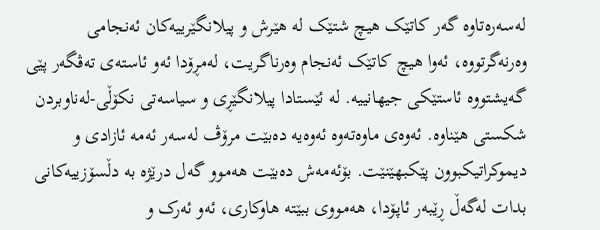لەسەرەتاوە گەر کاتێک هیچ شتێک لە هێرش و پیلانگێرییەکان ئەنجامی وەرنەگرتووە، ئەوا هیچ کاتێک ئەنجام وەرناگریت، لەمڕۆدا ئەو ئاستەی تەڤگەر پێی گەیشتووە ئاستێکی جیهانییە. لە ئێستادا پیلانگێڕی و سیاسەتی نکۆڵی-لەناوبردن شکستی هێناوە. ئەوەی ماوەتەوە ئەوەیە دەبێت مرۆڤ لەسەر ئەمە ئازادی و دیموکراتیکبوون پێکبهێنێت. بۆئەمەش دەبێت هەموو گەل درێژە بە دڵسۆزییەکانی بدات لەگەڵ ڕێبەر ئاپۆدا، هەمووی ببێتە هاوکاری، ئەو ئەرک و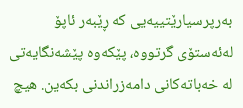بەرپرسیارێتییەیی کە ڕێبەر ئاپۆ لەئەستۆی گرتووە، پێکەوە پێشەنگایەتی لە خەباتەکانی دامەزراندنی بکەین. هیچ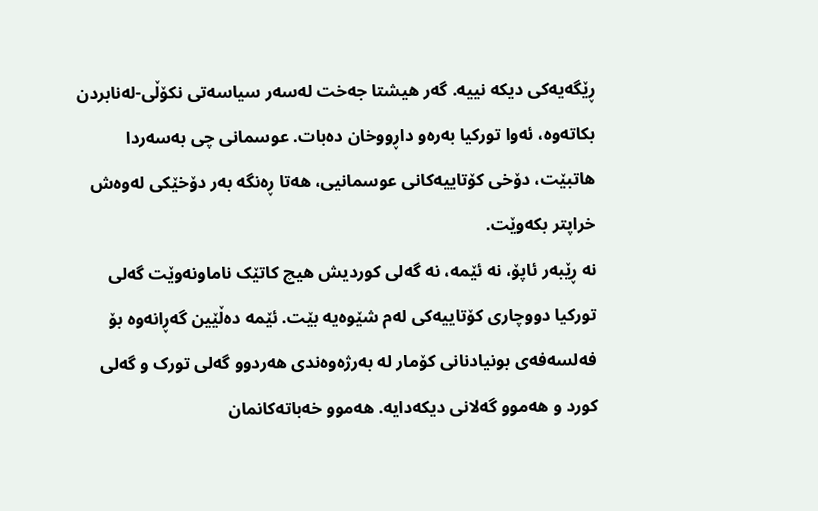ڕێگەیەکی دیکە نییە. گەر هیشتا جەخت لەسەر سیاسەتی نکۆڵی-لەنابردن بکاتەوە، ئەوا تورکیا بەرەو داڕووخان دەبات. عوسمانی چی بەسەردا هاتبێت، دۆخی کۆتاییەکانی عوسمانیی، هەتا ڕەنگە بەر دۆخێکی لەوەش خراپتر بکەوێت.
نە ڕێبەر ئاپۆ، نە ئێمە، نە گەلی کوردیش هیچ کاتێک ناماونەوێت گەلی تورکیا دووچاری کۆتاییەکی لەم شێوەیە بێت. ئێمە دەڵێین گەڕانەوە بۆ فەلسەفەی بونیادنانی کۆمار لە بەرژەوەندی هەردوو گەلی تورک و گەلی کورد و هەموو گەلانی دیکەدایە. هەموو خەباتەکانمان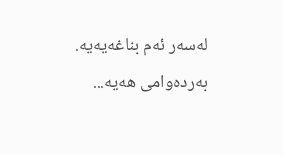لەسەر ئەم بناغەیەیە.
بەردەوامی هەیە...